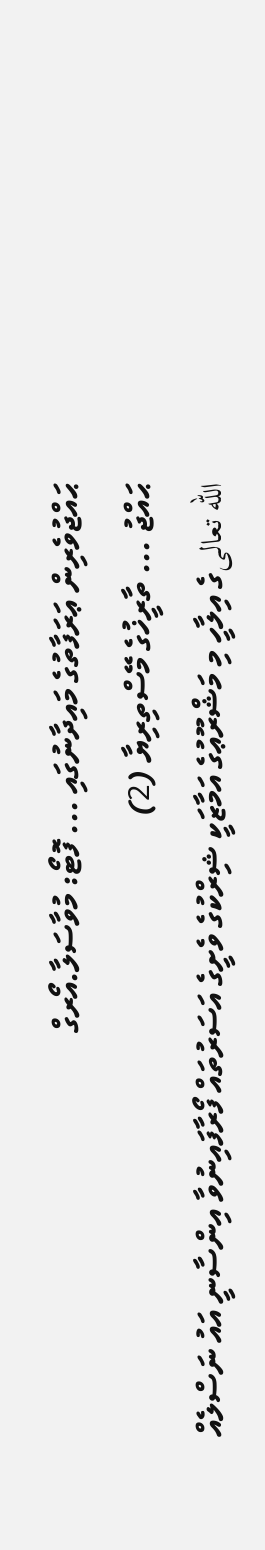ޙައްޖުވެރިން ޢަރަފާތުގެ މައިދާނުގައި ... ފޮޓޯ: މުވާސަލާ.އޯރގް
ޙައްޖު ... ތާރީޚުގެ މޭސްތިރިޔާ (2)
الله تعالىގެ އިލާހީ މި މަޝްރޫޢުގެ އަމާޒަކީ ޝިރްކުގެ ވެށީގެ އަސަރުތައް ފޯރާފައިނުވާ އިންސާނީ އައު ނަސްލެއް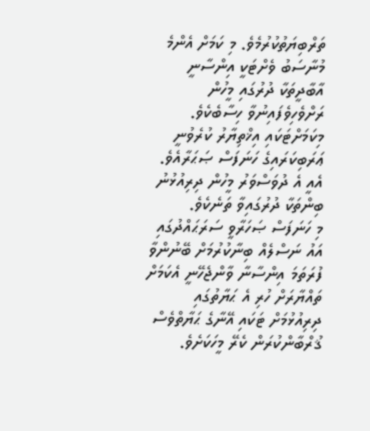ތަރްބިޔަތުކުރުމެވެ. މި ކަމަށް އެންމެ މުނާސަބު ވެށްޓަކީ އިންސާނީ އާބާދީތަކާ ދުރުގައި މީހުން ރަށްވެހިވެފައިނުވާ ހިސާބެކެވެ. މިކަމަށްޓަކައި އިޚްތިޔާރު ކުރެވުނީ ޢަރަބިކަރައިގެ ހަނަފަސް ޞަޙަރާއެވެ. އެއީ އެ ދުވަސްވަރު މީހުން ދިރިއުޅުނު ބިންތަކާ ދުރުގައިވާ ތަނެކެވެ.
މި ހަނަފަސް ޞަހަރާވީ ސަރަޙައްދުގައި އައު ނަސްލެއް ބިނާކުރުމަށް ބޭނުންވާ ފުރަތަމަ އިންސާނާ ވާންޖެހޭނީ އެކަމަށް ތައްޔާރަށް ހުރި އެ ޙަޔާތުގައި ދިރިއުޅުމަށް ޓަކައި އޭނާގެ ޙަޔާތްވެސް ޤުރްބާންކުރަން ކެރޭ މީހަކަށެވެ.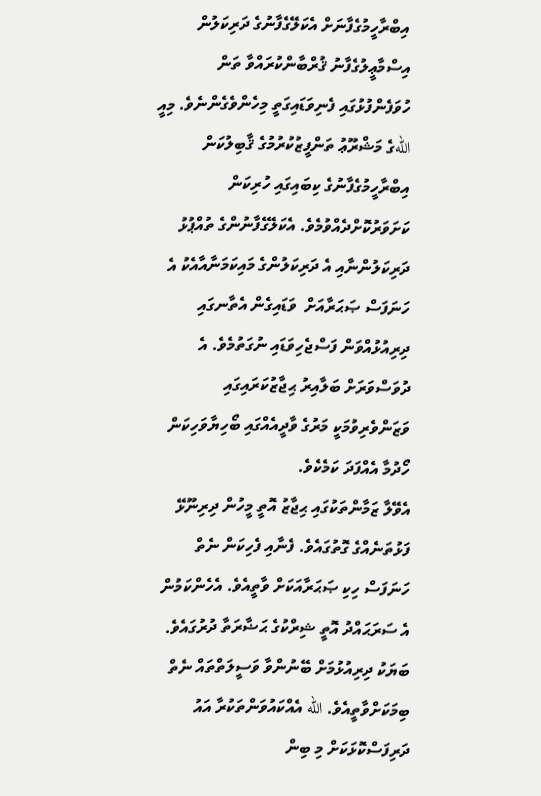އިބްރާހީމުގެފާނަށް އެކަލޭގެފާނުގެ ދަރިކަލުން އިސްމާޢީލުގެފާނު ޤުރްބާންކުރައްވާ ތަން ހުވަފެންފުޅުގައި ފެނިވަޑައިގަތީ މިހެންވެގެންނެވެ. މިއީ اللهގެ މަޝްރޫޢު ތަންފީޒުކުރުމުގެ ޤާބިލުކަން އިބްރާހީމުގެފާނުގެ ކިބައިގައި ހުރިކަން ކަށަވަރުކޮށްދެއްވުމެވެ. އެކަލޭގެފާނުންގެ ތުއްޕުޅު ދަރިކަލުންނާއި އެ ދަރިކަލުންގެ މައިކަމަނާއާއެކު އެ ހަނަފަސް ޞަޙަރާއަށް  ވަޑައިގެން އެތާނގައި ދިރިއުޅުއްވަން ފަސްޖެހިވަޑައި ނުގަތުމެވެ. އެ ދުވަސްވަރަށް ބަލާއިރު ޙިޖާޒުކަރައިގައި ވަޒަންވެރިވުމަކީ މަރުގެ ވާދީއެއްގައި ބޯހިޔާވަހިކަން ހޯދުމާ އެއްފަދަ ކަމެކެވެ.
އެވޭލާ ޒަމާންތަކުގައި ޙިޖާޒު އޮތީ މީހުން ދިރިނޫޅޭ ފަޅުތަނެއްގެ ގޮތުގައެވެ. ފެނާއި ފެހިކަން ނެތް ހަނަފަސް ހިކި ޞަޙަރާއަކަށް ވާތީއެވެ. އެހެންކަމުން އެ ސަރަޙައްދު އޮތީ ޝިރްކުގެ ޙަޟާރަތާ ދުރުގައެވެ. ބަޔަކު ދިރިއުޅުމަށް ބޭނުންވާ ވަސީލަތްތައް ނެތް ބިމަކަށްވާތީއެވެ. الله އެއްކައުވަންތަކުރާ އައު ދަރިފަސްކޮޅަކަށް މި ބިން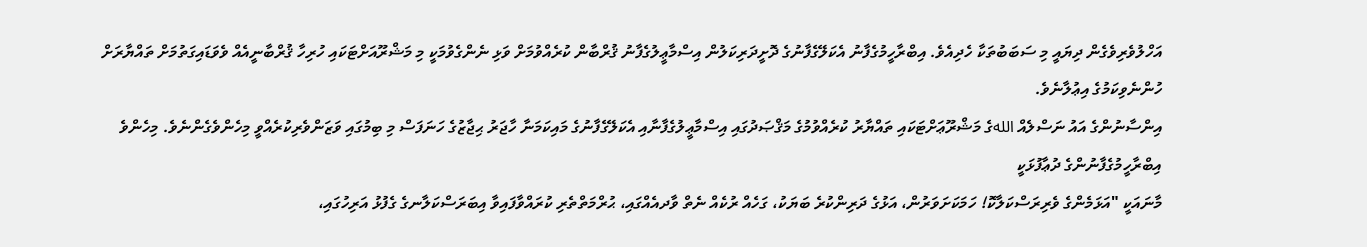އަހްލުވެރިވެގެން ދިޔައީ މި ސަބަބުތަކާ ހެދިއެވެ. އިބްރާހީމުގެފާނު އެކަލޭގެފާނުގެ ދޮށީދަރިކަލުން އިސްމާޢީލުގެފާނު ޤުރްބާން ކުރެއްވުމަށް ވަޅި ނެންގެވުމަކީ މި މަޝްރޫއަށްޓަކައި ހުރިހާ ޤުރްބާނީއެއް ވެވަޑައިގަތުމަށް ތައްޔާރަށް ހުންނެވިކަމުގެ އިޢުލާނެވެ.
އިންސާނުންގެ އައު ނަސްލެއް اللهގެ މަޝްރޫޢަށްޓަކައި ތައްޔާރު ކުރެއްވުމުގެ މަޤްޞަދުގައި އިސްމާޢީލުގެފާނާއި އެކަލޭގެފާނުގެ މައިކަމަނާ ހާޖަރު ޙިޖާޒުގެ ހަނަފަސް މި ބިމުގައި ވަޒަންވެރިކުރެއްވީ މިހެންވެގެންނެވެ. މިހެންވެ އިބްރާހީމުގެފާނުންގެ ދުޢާފުޅަކީ
މާނައަކީ "އަޅަމެންގެ ވެރިރަސްކަލާކޮ! ހަމަކަށަވަރުން، އަޅުގެ ދަރިންކުރެ ބަޔަކު، ގަހެއް ރުކެއް ނެތް ވާދއެއްގައި، ޙުރްމަތްތެރި ކުރައްވާފައިވާ އިބަރަސްކަލާނގެ ގެފުޅު އަރިހުގައި،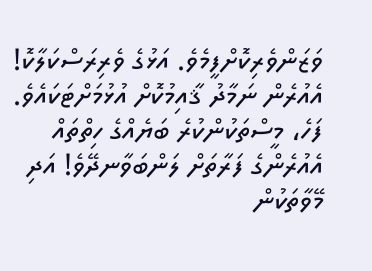ވަޒަންވެރިކޮށްފީމެވެ. އަޅުގެ ވެރިރަސްކަލާކޮ! އެއުރެން ނަމާދު ޤާއިމުކޮށް އުޅުމަށްޓަކައެވެ. ފަހެ، މީސްތަކުންކުރެ ބަޔެއްގެ ހިތްތައް އެއުރެންގެ ފަރާތަށް ލަންބަވާނދޭވެ! އަދި މޭވާތަކުން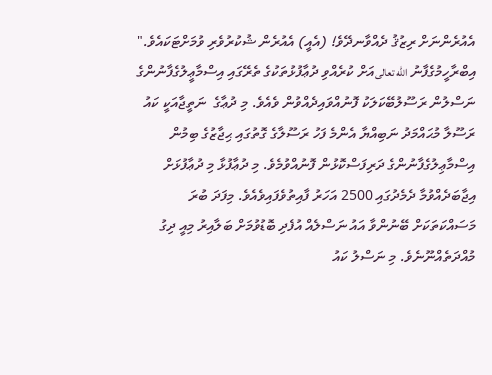އެއުރެންނަށް ރިޒުޤު ދެއްވާނދޭވެ! (އެއީ) އެއުރެން ޝުކުރުވެރި ވުމަށްޓަކައެވެ."
އިބްރާހީމުގެފާނު الله تعالىއަށް ކުރެއްވި ދުޢާފުޅުތަކުގެ ތެރޭގައި އިސްމާޢީލުގެފާނުންގެ ނަސްލުން ރަސޫލުބޭކަލަކު ފޮނުއްވައިދެއްވުން ވެއެވެ. މި ދުޢާގެ  ނަތީޖާއަކީ ކައު ރަސޫލާ މުޙައްމަދު ނަބިއްޔާ އެންމެ ފަހު ރަސޫލާގެ ގޮތުގައި ޙިޖާޒުގެ ބިމުން އިސްމާޢިލުގެފާނުންގެ ދަރިފަސްކޮޅުން ފޮނުއްވުމެވެ. މި ދުޢާފުޅާ މި ދުޢާފުޅަށް އިޖާބަދެއްވުމާ ދެމެދުގައި 2500 އަހަރު ފާއިތުވެފައިވެއެވެ. މިފަދަ ބުރަ މަސައްކަތަކަށް ބޭނުންވާ އައު ނަސްލެއް އުފެދި ބޮޑުވުމަށް ބަލާއިރު މިއީ ދިގު މުއްދަތެއްނޫނެވެ. މި ނަސްލު ކައު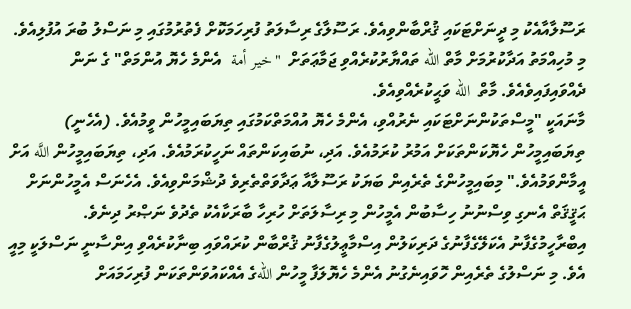ރަސޫލާއާއެކު މި ދީނަށްޓަކައި ޤުރްބާންވިއެވެ. ރަސޫލާގެ ރިސާލަތު ފުރިހަމަކޮށް ފެތުރުމުގައި މި ނަސްލު ބުރަ އުފުލިއެވެ.
މި މުހިއްމަތު އަދާކުރުމަށް މާތް الله ތައްޔާރުކުރެއްވި ޖަމާޢަތަށް  "خير أمة  އެންމެ ހެޔޮ އުންމަތް" ގެ ނަން ދެއްވައިފައިވެއެވެ. މާތް  الله ވަޙީކުރެއްވިއެވެ.
މާނައަކީ "މީސްތަކުންނަށްޓަކައި ނެރުއްވި، އެންމެ ހެޔޮ އުއްމަތްކަމުގައި ތިޔަބައިމީހުން ވީމުއެވެ. (އެހެނީ) ތިޔަބައިމީހުން ހެޔޮކަންތަކަށް އަމުރު ކުރަމުއެވެ. އަދި، ނުބައިކަންތައް ނަހީކުރަމުއެވެ. އަދި، ތިޔަބައިމީހުން اللَّه އަށް އީމާންވަމުއެވެ." މިބައިމީހުންގެ ތެރެއިން ބަޔަކު ރަސޫލާއާ ޢަދާވަތްތެރިވެ ދުޝްމަންވިއެވެ. އެހެނަސް އެމީހުންނަށް ޙަޤީޤަތް އެނގި ވިސްނުނު ހިސާބުން އެމީހުން މި ރިސާލަތަށް ހުރިހާ ބާރަކާއެކު ތެދުވެ ނަޞްރު ދިނެވެ.
އިބްރާހީމުގެފާނު އެކަލޭގެފާނުގެ ދަރިކަލުން އިސްމާޢީލުގެފާނު ޤުރްބާން ކުރައްވައި ބިނާކުރެއްވި އިންސާނީ ނަސްލަކީ މިއީ އެވެ. މި ނަސްލުގެ ތެރެއިން ހޮވައިނެގުނު އެންމެ ހެޔޮލަފާ މީހުން اللهގެ އެއްކައުވަންތަކަން ފުރިހަމައަށް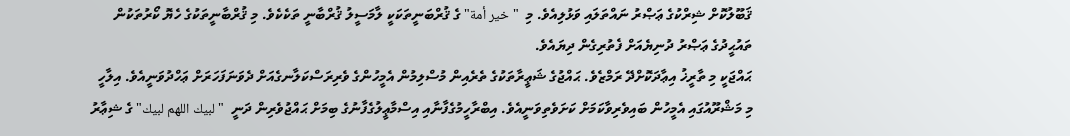ޤަބޫލުކޮށް ޝިރްކުގެ ޢަޞްރު ނައްތަލައި ވަޅުލިއެވެ. މި  "خير أمة" ގެ ޤުރްބަނީތަކަކީ ލާމަސީލު ޤުރްބާނީ ތަކެކެވެ. މި ޤުރްބާނީތަކުގެ ހެޔޮ ކޯރުތަކުން ތައުޙީދުގެ ޢަޞްރު ދުނިޔެއަށް ފެތުރިގެން ދިޔައެވެ.
ޙައްޖަކީ މި ތާރީޚު އިޢާދަކޮށްދޭ ރަމްޒެވެ. ޙައްޖުގެ ޝަޢީރާތަކުގެ ތެރެއިން މުސްލިމުން އެމީހުންގެ ވެރިރަސްކަލާނގެއަށް ދެވަނަފަހަރަށް ޢަހްދުވަނީއެވެ. އިލާހީ މި މަޝްރޫއުގައި އެމީހުން ބައިވެރިވާކަމަށް ކަށަވެތިވަނީއެވެ. އިބްރާހީމުގެފާނާއި އިސްމާޢީލުގެފާނުގެ ބިމަށް ޙައްޖުވެރިން ދަނީ  "لبيك اللهم لبيك" ގެ ޝިޢާރު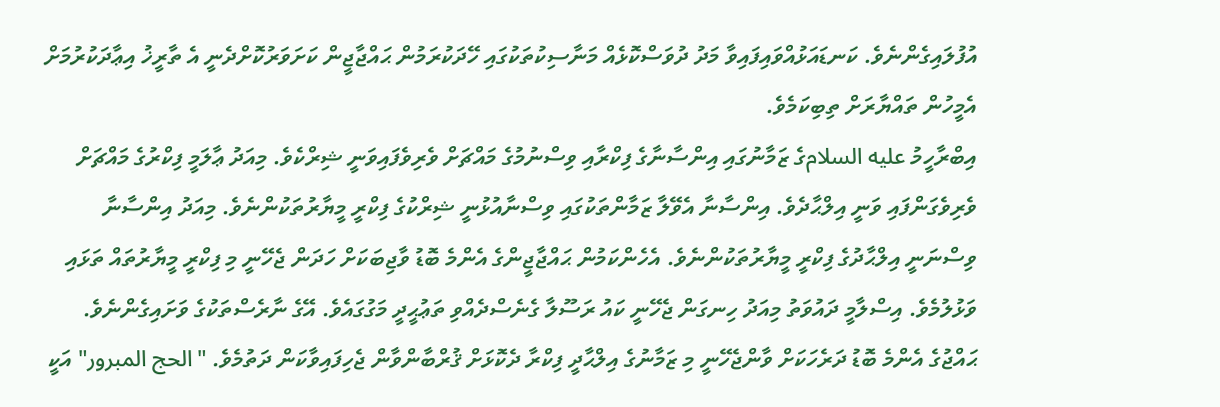އުފުލައިގެންނެވެ. ކަނޑައަޅުއްވައިފައިވާ މަދު ދުވަސްކޮޅެއް މަނާސިކުތަކުގައި ހޭދަކުރަމުން ޙައްޖާޖީން ކަށަވަރުކޮށްދެނީ އެ ތާރީޚު އިޢާދަކުރުމަށް އެމީހުން ތައްޔާރަށް ތިބިކަމެވެ.
އިބްރާހީމު عليه السلامގެ ޒަމާނުގައި އިންސާނާގެ ފިކްރާއި ވިސްނުމުގެ މައްޗަށް ވެރިވެފައިވަނީ ޝިރްކެވެ. މިއަދު ޢާލަމީ ފިކްރުގެ މައްޗަށް ވެރިވެގަންފައި ވަނީ އިލްޙާދެވެ. އިންސާނާ އެވޭލާ ޒަމާންތަކުގައި ވިސްނާއުޅުނީ ޝިރްކުގެ ފިކްރީ މީޔާރުތަކުންނެވެ. މިއަދު އިންސާނާ ވިސްނަނީ އިލްޙާދުގެ ފިކްރީ މީޔާރުތަކުންނެވެ. އެހެންކަމުން ޙައްޖާޖީންގެ އެންމެ ބޮޑު ވާޖިބަކަށް ހަދަން ޖެހޭނީ މި ފިކްރީ މީޔާރުތައް ތަޅައި ވަޅުލުމެވެ. އިސްލާމީ ދައުވަތު މިއަދު ހިނގަން ޖެހޭނީ ކައު ރަސޫލާ ގެނެސްދެއްވި ތަޢުޙީދީ މަގުގައެވެ. އޭގެ ނާރެސްތަކުގެ ވަށައިގެންނެވެ. ޙައްޖުގެ އެންމެ ބޮޑު ދަރެހަކަށް ވާންޖެހޭނީ މި ޒަމާނުގެ އިލްޙާދީ ފިކްރާ ދެކޮޅަށް ޤުރްބާންވާން ޖެހިފައިވާކަން ދަތުމެވެ. "الحج المبرور" އަކީ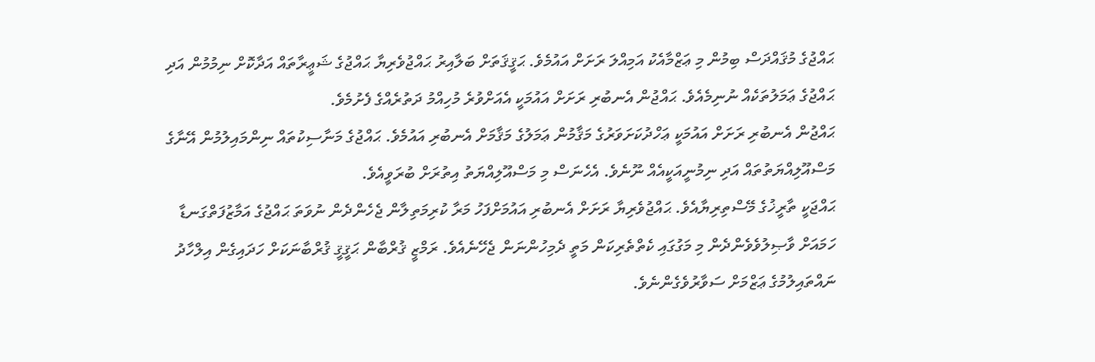ޙައްޖުގެ މުޤައްދަސް ބިމުން މި ޢަޒްމާއެކު އަމިއްލަ ރަށަށް އައުމެވެ. ޙަޤީޤަތަށް ބަލާއިރު ޙައްޖުވެރިޔާ ޙައްޖުގެ ޝަޢީރާތައް އަދާކޮށް ނިމުމުން އަދި ޙައްޖުގެ ޢަމަލުތަކެއް ނުނިމެއެވެ. ޙައްޖުން އެނބުރި ރަށަށް އައުމަކީ އެއަށްވުރެ މުހިއްމު ދަތުރެއްގެ ފެށުމެވެ.
ޙައްޖުން އެނބުރި ރަށަށް އައުމަކީ ޢަހްދުކަށަވަރުގެ މަޤާމުން ޢަމަލުގެ މަޤާމަށް އެނބުރި އައުމެވެ. ޙައްޖުގެ މަނާސިކުތައް ނިންމައިލުމުން އޭނާގެ މަސްއޫލިއްޔަތުތައް އަދި ނިމުނީއަކީއެއް ނޫނެވެ. އެހެނަސް މި މަސްއޫލިއްޔަތު އިތުރަށް ބުރަވީއެވެ.
ޙައްޖަކީ ތާރީޚުގެ މޭސްތިރިޔާއެވެ. ޙައްޖުވެރިޔާ ރަށަށް އެނބުރި އައުމަށްފަހު މަރާ ކުރިމަތިލާން ޖެހެންދެން ނުވަތަ ޙައްޖުގެ އަމާޒުފަތްގަނޑާ ހަމައަށް ވާޞިލުވެވެންދެން މި މަގުގައި ކެތްތެރިކަން މަތީ ދެމިހުންނަން ޖެހޭނެއެވެ. ރަމްޒީ ޤުރްބާން ޙަޤީޤީ ޤުރްބާނަކަށް ހަދައިގެން އިލްހާދު ނައްތައިލުމުގެ ޢަޒްމަށް ސަވާރުވެގެންނެވެ.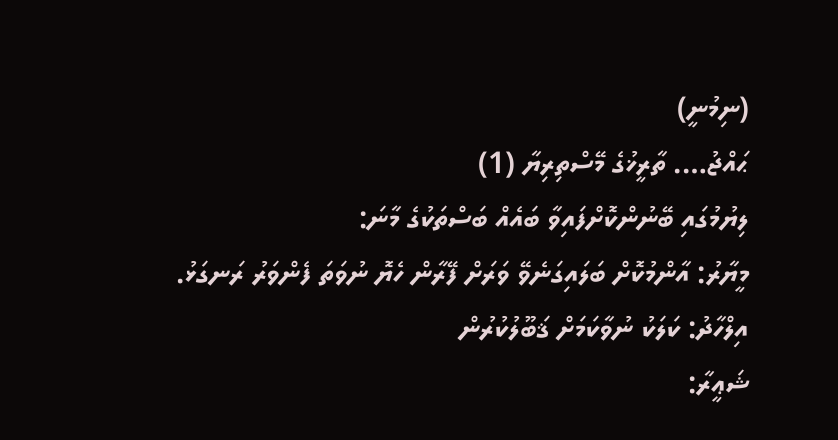(ނިމުނީ)
ޙައްޖު…. ތާރީޚުގެ މޭސްތިރިޔާ (1)
ލިޔުމުގައި ބޭނުންކޮށްފައިވާ ބައެއް ބަސްތަކުގެ މާނަ:
މީޔާރު: އާންމުކޮށް ބަލައިގަނެވޭ ވަރަށް ފޭރާން ހެޔޮ ނުވަތަ ފެންވަރު ރަނގަޅު.
އިލްހާދު: ކަލަކު ނުވާކަމަށް ޤަބޫލުކުރުން
ޝަޢީރާ: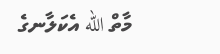މާތް الله އެކަލާނގެ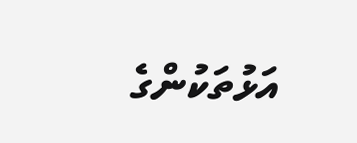އަޅުތަކުންގެ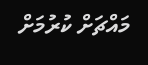މައްޗަށް ކުރުމަށް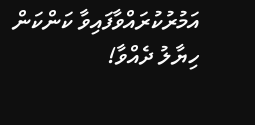އަމުރުކުރައްވާފައިވާ ކަންކަން
ހިޔާލު ދެއްވާ!